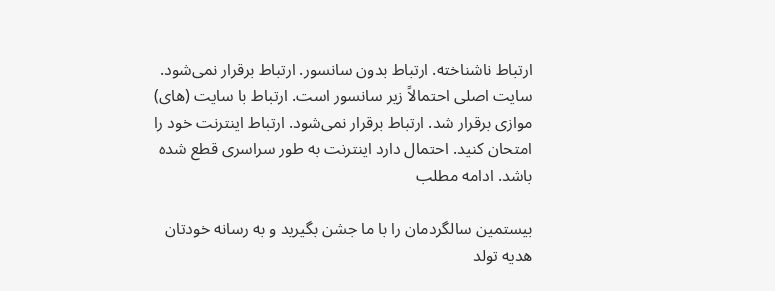ارتباط ناشناخته. ارتباط بدون سانسور. ارتباط برقرار نمی‌شود. سایت اصلی احتمالاً زیر سانسور است. ارتباط با سایت (های) موازی برقرار شد. ارتباط برقرار نمی‌شود. ارتباط اینترنت خود را امتحان کنید. احتمال دارد اینترنت به طور سراسری قطع شده باشد. ادامه مطلب

بیستمین سالگردمان را با ما جشن بگیرید و به رسانه خودتان هدیه تولد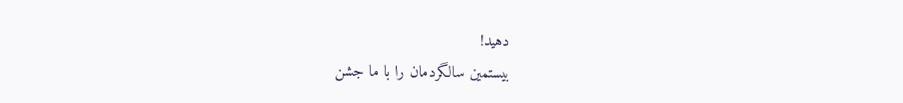دهید!
بیستمین سالگردمان را با ما جشن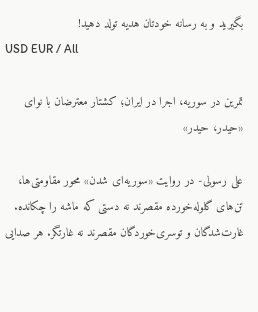بگیرید و به رسانه خودتان هدیه تولد دهید!
USD EUR / All

تمرین در سوریه، اجرا در ایران؛ کشتار معترضان با نوای «حیدر، حیدر»

علی رسولی- در روایت «سوریه‌ای شدن» محور مقاومتی‌ها، تن‌های گلوله‌خورده مقصرند نه دستی که ماشه را چکانده. غارت‌شدگان و توسری‌خوردگان مقصرند نه غارتگر. هر صدایی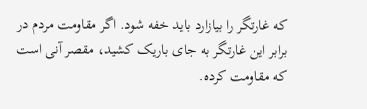که غارتگر را بیازارد باید خفه شود. اگر مقاومت مردم در برابر این غارتگر به جای باریک کشید، مقصر آنی است که مقاومت کرده.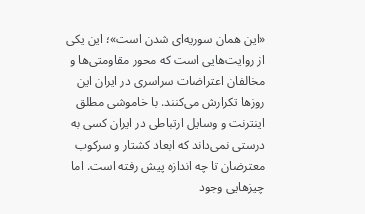«این همان سوریه‌ای شدن است»؛ این یکی از روایت‌هایی است که محور مقاومتی‌ها و مخالفان اعتراضات سراسری در ایران این روزها تکرارش می‌کنند. با خاموشی مطلق اینترنت و وسایل ارتباطی در ایران کسی به درستی نمی‌داند که ابعاد کشتار و سرکوب معترضان تا چه اندازه پیش رفته است. اما چیزهایی وجود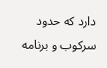دارد که حدود سرکوب و برنامه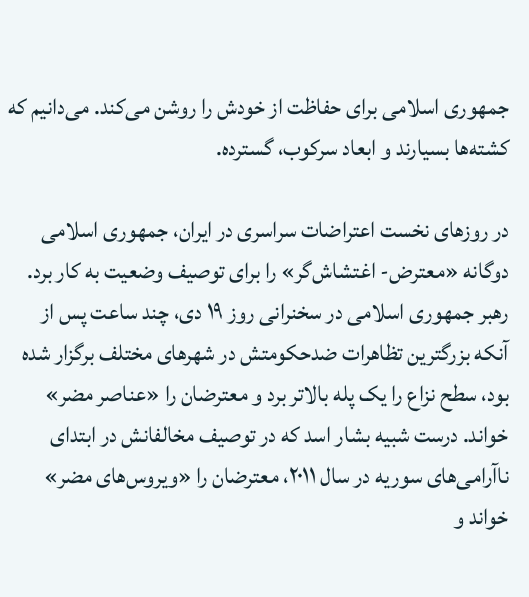جمهوری اسلامی برای حفاظت از خودش را روشن می‌کند. می‌دانیم که کشته‌ها بسیارند و ابعاد سرکوب، گسترده.

در روزهای نخست اعتراضات سراسری در ایران، جمهوری اسلامی دوگانه «معترض- اغتشاش‌گر» را برای توصیف وضعیت به کار برد. رهبر جمهوری اسلامی در سخنرانی روز ۱۹ دی، چند ساعت پس از آنکه بزرگترین تظاهرات ضدحکومتش در شهرهای مختلف برگزار شده بود، سطح نزاع را یک پله بالاتر برد و معترضان را «عناصر مضر» خواند. درست شبیه بشار اسد که در توصیف مخالفانش در ابتدای ناآرامی‌های سوریه در سال ۲۰۱۱، معترضان را «ویروس‌های مضر» خواند و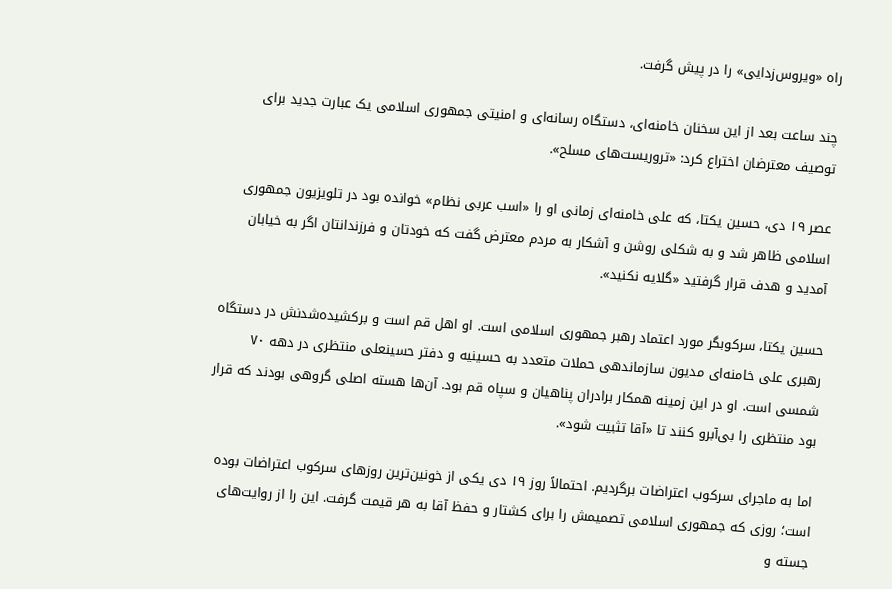راه «ویروس‌زدایی» را در پیش گرفت.

چند ساعت بعد از این سخنان خامنه‌ای، دستگاه رسانه‌ای و امنیتی جمهوری اسلامی یک عبارت جدید برای توصیف معترضان اختراع کرد: «تروریست‌های مسلح».

عصر ۱۹ دی، حسین یکتا، که علی خامنه‌ای زمانی او را «اسب عربی نظام» خوانده بود در تلویزیون جمهوری اسلامی ظاهر شد و به شکلی روشن و آشکار به مردم معترض گفت که خودتان و فرزندانتان اگر به خیابان آمدید و هدف قرار گرفتید «گلایه نکنید».

حسین یکتا، سرکوبگر مورد اعتماد رهبر جمهوری اسلامی است. او اهل قم است و برکشیده‌شدنش در دستگاه رهبری علی خامنه‌ای مدیون سازماندهی حملات متعدد به حسینیه و دفتر حسینعلی منتظری در دهه ۷۰ شمسی است. او در این زمینه همکار برادران پناهیان و سپاه قم بود. آن‌ها هسته اصلی گروهی بودند که قرار بود منتظری را بی‌آبرو کنند تا «آقا تثبیت شود».

اما به ماجرای سرکوب اعتراضات برگردیم. احتمالاً روز ۱۹ دی یکی از خونین‌ترین روزهای سرکوب اعتراضات بوده است؛ روزی که جمهوری اسلامی تصمیمش را برای کشتار و حفظ آقا به هر قیمت گرفت. این را از روایت‌های جسته و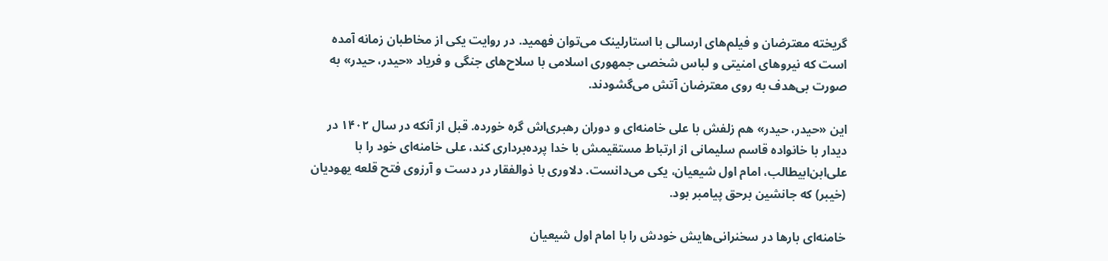گریخته معترضان و فیلم‌های ارسالی با استارلینک می‌توان فهمید. در روایت یکی از مخاطبان زمانه آمده است که نیروهای امنیتی و لباس شخصی جمهوری اسلامی با سلاح‌های جنگی و فریاد «حیدر، حیدر» به صورت بی‌هدف به روی معترضان آتش می‌گشودند.

این «حیدر، حیدر» هم زلفش با علی خامنه‌ای و دوران رهبری‌اش گره خورده. قبل از آنکه در سال ۱۴۰۲ در دیدار با خانواده قاسم سلیمانی از ارتباط مستقیمش با خدا پرده‌برداری کند، علی خامنه‌ای خود را با علی‌ابن‌ابیطالب، امام اول شیعیان، یکی می‌دانست. دلاوری با ذوالفقار در دست و آرزوی فتح قلعه یهودیان (خیبر) که جانشین برحق پیامبر بود.

خامنه‌ای بارها در سخنرانی‌هایش خودش را با امام اول شیعیان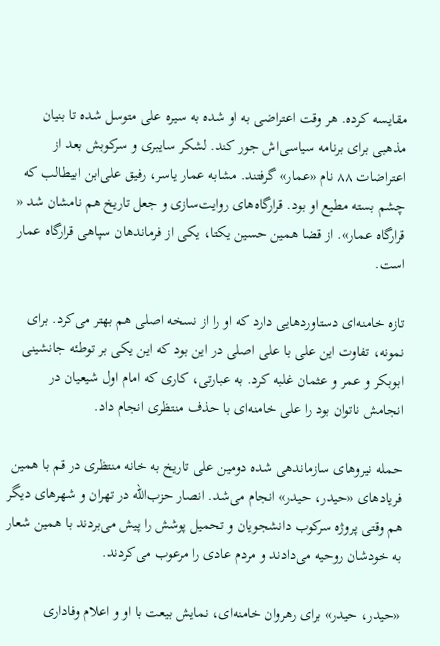مقایسه کرده. هر وقت اعتراضی به او شده به سیره علی متوسل شده تا بنیان مذهبی برای برنامه سیاسی‌اش جور کند. لشکر سایبری و سرکوبش بعد از اعتراضات ۸۸ نام «عمار» گرفتند. مشابه عمار یاسر، رفیق علی‌ابن ابیطالب که چشم بسته مطیع او بود. قرارگاه‌های روایت‌سازی و جعل تاریخ هم نامشان شد « قرارگاه عمار». از قضا همین حسین یکتا، یکی از فرماندهان سپاهی قرارگاه عمار است.

تازه خامنه‌ای دستاوردهایی دارد که او را از نسخه اصلی هم بهتر می‌کرد. برای نمونه، تفاوت این علی با علی اصلی در این بود که این یکی بر توطئه جانشینی ابوبکر و عمر و عثمان غلبه کرد. به عبارتی، کاری که امام اول شیعیان در انجامش ناتوان بود را علی خامنه‌ای با حذف منتظری انجام داد.

حمله نیروهای سازماندهی شده دومین علی تاریخ به خانه منتظری در قم با همین فریادهای «حیدر، حیدر» انجام می‌شد. انصار حزب‌الله در تهران و شهرهای دیگر هم وقتی پروژه سرکوب دانشجویان و تحمیل پوشش را پیش می‌بردند با همین شعار به خودشان روحیه می‌دادند و مردم عادی را مرعوب می‌کردند.

«حیدر، حیدر» برای رهروان خامنه‌ای، نمایش بیعت با او و اعلام وفاداری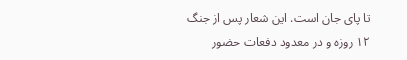تا پای جان است. این شعار پس از جنگ ۱۲ روزه و در معدود دفعات حضور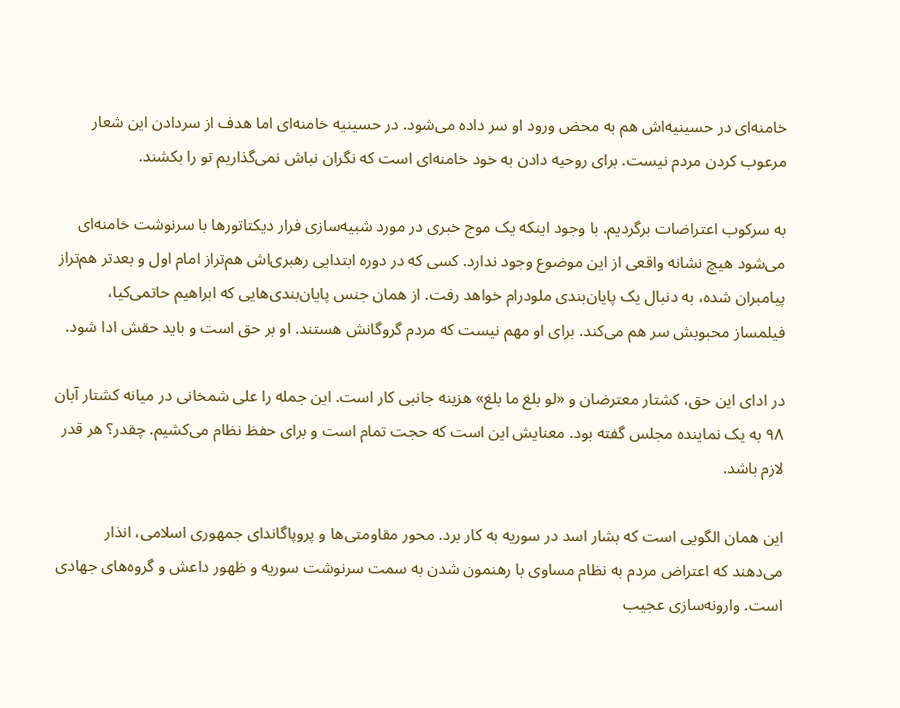خامنه‌ای در حسینیه‌اش هم به محض ورود او سر داده می‌شود. در حسینیه خامنه‌ای اما هدف از سردادن این شعار مرعوب کردن مردم نیست. برای روحیه دادن به خود خامنه‌ای است که نگران نباش نمی‌گذاریم تو را بکشند.

به سرکوب اعتراضات برگردیم. با وجود اینکه یک موج خبری در مورد شبیه‌سازی فرار دیکتاتورها با سرنوشت خامنه‌ای می‌شود هیچ نشانه واقعی از این موضوع وجود ندارد. کسی که در دوره ابتدایی رهبری‌اش هم‌تراز امام اول و بعدتر هم‌تراز پیامبران شده، به دنبال یک پایان‌بندی ملودرام خواهد رفت. از همان جنس پایان‌بندی‌هایی که ابراهیم حاتمی‌کیا، فیلمساز محبوبش سر هم می‌کند. برای او مهم نیست که مردم گروگانش هستند. او بر حق است و باید حقش ادا شود.

در ادای این حق، کشتار معترضان و «لو بلغ ما بلغ» هزینه جانبی کار است. این جمله را علی شمخانی در میانه کشتار آبان ۹۸ به یک نماینده مجلس گفته بود. معنایش این است که حجت تمام است و برای حفظ نظام می‌کشیم. چقدر؟ هر قدر لازم باشد.

این همان الگویی است که بشار اسد در سوریه به کار برد. محور مقاومتی‌ها و پروپاگاندای جمهوری اسلامی، انذار می‌دهند که اعتراض مردم به نظام مساوی با رهنمون شدن به سمت سرنوشت سوریه و ظهور داعش و گروه‌های جهادی است. وارونه‌سازی عجیب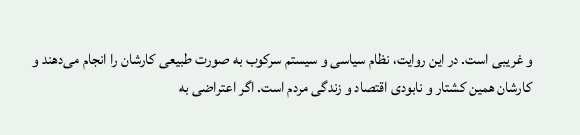و غریبی است. در این روایت، نظام سیاسی و سیستم سرکوب به صورت طبیعی کارشان را انجام می‌دهند و کارشان همین کشتار و نابودی اقتصاد و زندگی مردم است. اگر اعتراضی به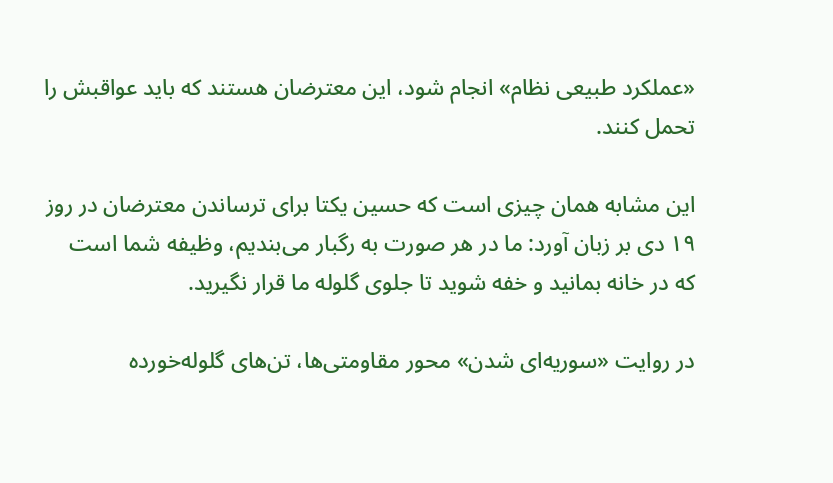«عملکرد طبیعی نظام» انجام شود، این معترضان هستند که باید عواقبش را تحمل کنند.

این مشابه همان چیزی است که حسین یکتا برای ترساندن معترضان در روز ۱۹ دی بر زبان آورد: ما در هر صورت به رگبار می‌بندیم، وظیفه شما است که در خانه بمانید و خفه شوید تا جلوی گلوله ما قرار نگیرید.

در روایت «سوریه‌ای شدن» محور مقاومتی‌ها، تن‌های گلوله‌خورده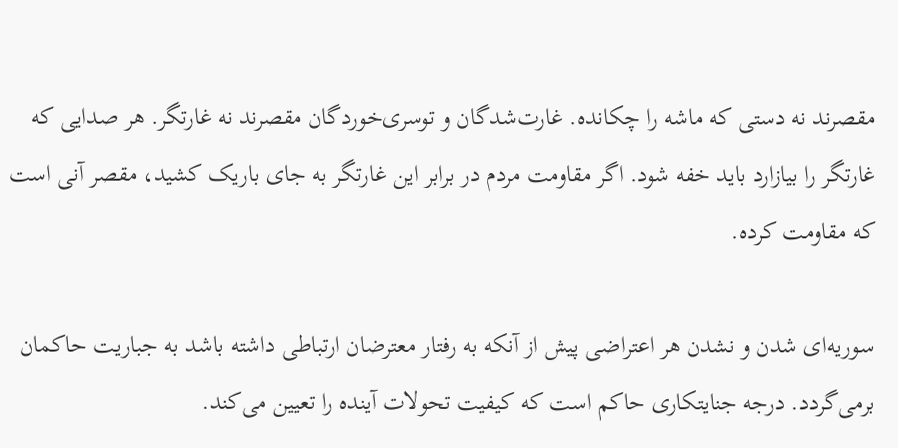مقصرند نه دستی که ماشه را چکانده. غارت‌شدگان و توسری‌خوردگان مقصرند نه غارتگر. هر صدایی که غارتگر را بیازارد باید خفه شود. اگر مقاومت مردم در برابر این غارتگر به جای باریک کشید، مقصر آنی است که مقاومت کرده.

سوریه‌ای شدن و نشدن هر اعتراضی پیش از آنکه به رفتار معترضان ارتباطی داشته باشد به جباریت حاکمان برمی‌گردد. درجه‌ جنایتکاری حاکم است که کیفیت تحولات آینده را تعیین می‌کند.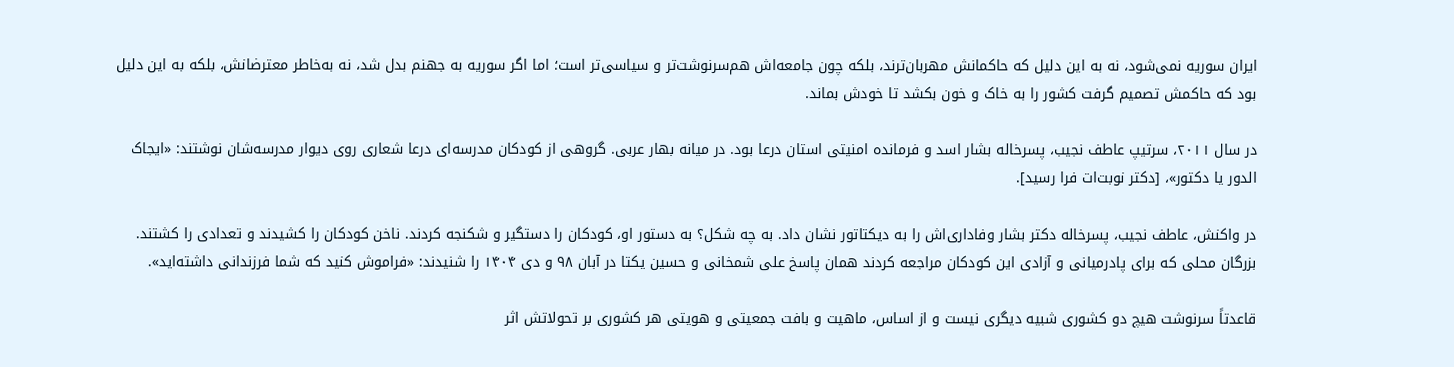ایران سوریه نمی‌شود، نه به این دلیل که حاکمانش مهربان‌ترند، بلکه چون جامعه‌اش هم‌سرنوشت‌‌تر و سیاسی‌تر است؛ اما اگر سوریه به جهنم بدل شد، نه به‌خاطر معترضانش، بلکه به این دلیل بود که حاکمش تصمیم گرفت کشور را به خاک و خون بکشد تا خودش بماند.

در سال ۲۰۱۱، سرتیپ عاطف نجیب، پسرخاله بشار اسد و فرمانده امنیتی استان درعا بود. در میانه بهار عربی. گروهی از کودکان مدرسه‌ای درعا شعاری روی دیوار مدرسه‌شان نوشتند: «ایجاک الدور يا دكتور»، [دکتر نوبت‌ات فرا رسید].

در واکنش، عاطف نجیب، پسرخاله دکتر بشار وفاداری‌اش را به دیکتاتور نشان داد. به چه شکل؟ به دستور او، کودکان را دستگیر و شکنجه کردند. ناخن کودکان را کشیدند و تعدادی را کشتند. بزرگان محلی که برای پادرمیانی و آزادی این کودکان مراجعه کردند همان پاسخ علی شمخانی و حسین یکتا در آبان ۹۸ و دی ۱۴۰۴ را شنیدند: «فراموش کنید که شما فرزندانی داشته‌اید».

قاعدتاً سرنوشت هیچ دو کشوری شبیه دیگری نیست و از اساس، ماهیت و بافت جمعیتی و هویتی هر کشوری بر تحولاتش اثر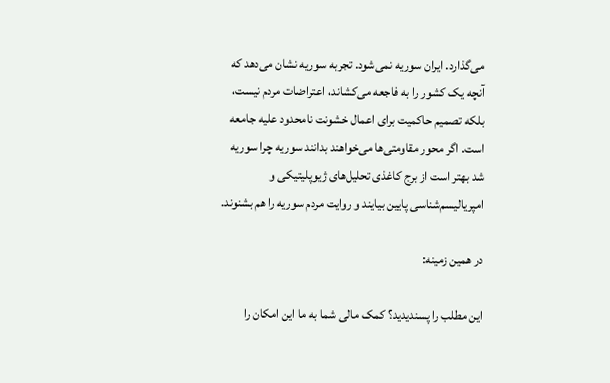می‌گذارد. ایران سوریه نمی‌شود. تجربه سوریه نشان می‌دهد که آنچه یک کشور را به فاجعه می‌کشاند، اعتراضات مردم نیست، بلکه تصمیم حاکمیت برای اعمال خشونت نامحدود علیه جامعه است. اگر محور مقاومتی‌ها می‌خواهند بدانند سوریه چرا سوریه شد بهتر است از برج کاغذی تحلیل‌های ژیوپلیتیکی و امپریالیسم‌شناسی پایین بیایند و روایت مردم سوریه را هم بشنوند.

در همین زمینه:

این مطلب را پسندیدید؟ کمک مالی شما به ما این امکان را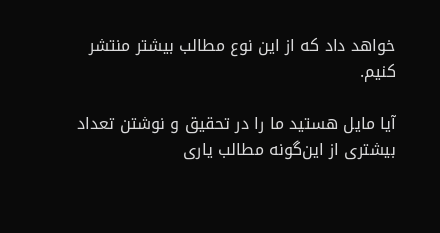خواهد داد که از این نوع مطالب بیشتر منتشر کنیم.

آیا مایل هستید ما را در تحقیق و نوشتن تعداد بیشتری از این‌گونه مطالب یاری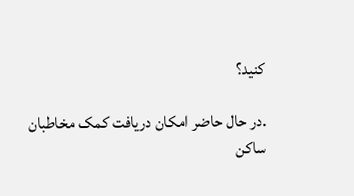کنید؟

.در حال حاضر امکان دریافت کمک مخاطبان ساکن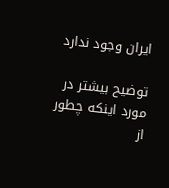ایران وجود ندارد

توضیح بیشتر در مورد اینکه چطور از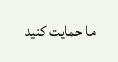ما حمایت کنید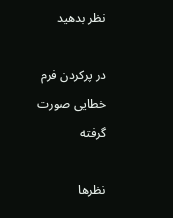نظر بدهید

در پرکردن فرم خطایی صورت گرفته

نظرها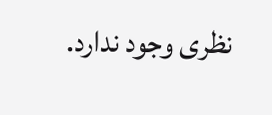نظری وجود ندارد.